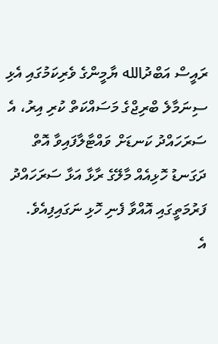ރައީސް އަބްދުالله ޔާމީންގެ ވެރިކަމުގައި އެޅި ސިނަމާލެ ބްރިޖްގެ މަސައްކަތް ކުރި އިރު، އެ ސަރަހައްދު ކަނޑަށް ވައްޓާލާފައިވާ އޮތް ދަގަނޑު ހޮޅިއެއް މާލޭގެ ރާޅާ އަޅާ ސަރަހައްދު ފަރުމަތީގައި އޮއްވާ ފެނި ހޮޅި ނަގައިފިއެވެ.
އެ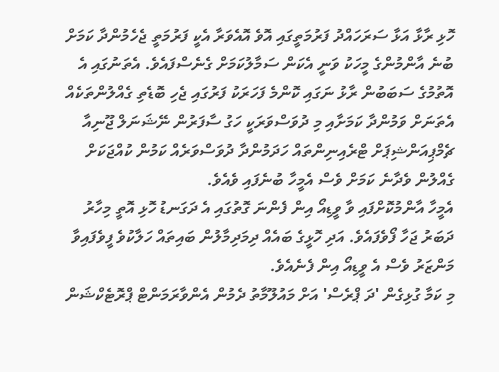ހޮޅި ރާޅާ އަޅާ ސަރަހައްދު ފަރުމަތީގައި އޮވެ އޮއެވަރާ އެކީ ފަރުމަތީ ޖެހެމުންދާ ކަމަށް ބުނެ އާންމުންގެ މީހަކު ވަނީ އެކަން ސަމާލުކަމަށް ގެނެސްފައެވެ. އެތަނުގައި އެ އޮތުމުގެ ސަބަބުން ރާޅު ނަގައި ކޮންމެ ފަހަރަކު ފަރުގައި ޖެހި ބޮޑެތި ގެއްލުންތަކެއް އެތަނަށް ވަމުންދާ ކަމަށާއި މި ދުވަސްވަރަކީ ހަގު ސާފަރުން ނޭޝަނަލް ޖޫނިއާ ޗެމްޕިއަންޝިޕަށް ޓްރެއިނިންތައް ހަދަމުންދާ ދުވަސްވަރެއް ކަމުން ކުއްޖަކަށް ގެއްލުން ވެދާނެ ކަމަށް ވެސް އެމީހާ ބުނެފައި ވެއެވެ.
އެމީހާ އާންމުކޮށްފައި ވާ ވީޑިއޯ އިން ފެންނަ ގޮތުގައި އެ ދަގަނޑު ހޮޅި އޮތީ މިހާރު ދަބަރު ޖަހާ ފޯވެފައެވެ. އަދި ހޮޅީގެ ބައެއް ދިމަދިމާލުން ބައިތައް ހަލާކުވެ ފީވެފައިވާ މަންޒަރު ވެސް އެ ވީޑިއޯ އިން ފެނެއެވެ.
މި ކަމާ ގުޅިގެން 'ދަ ޕްރެސް' އަށް މައުލޫމާތު ދެމުން އެންވާރަމަންޓް ޕްރޮޓެކްޝަން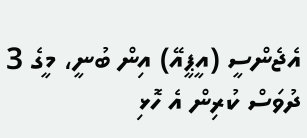އެޖެންސީ (އީޕީއޭ) އިން ބުނީ، މީގެ 3 ދުވަސް ކުރިން އެ ހޮޅި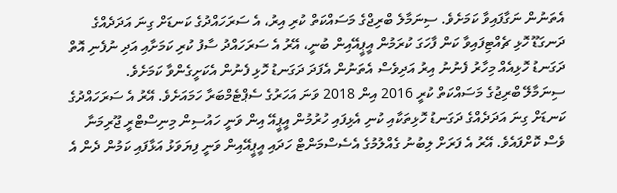އެތަނުން ނަގާފައިވާ ކަމަށެވެ. ސިނަމާލެ ބްރިޖްގެ މަސައްކަތް ކުރި އިރު، އެ ސަރަހައްދުގެ ކަނޑަށް ގިނަ އަދަދެއްގެ ދަނގަޑޫ ހޮޅި ޗެއްޓިފައިވާ ކަން ފާހަގަ ކުރަމުން އީޕީއޭއިން ބުނީ، އޭރު އެ ސަރަހައްދު ސާފު ކުރި ކަމަށާއި އަދި ނުފެނި އޮތް ދަގަނޑު ހޮޅިއެއް މިހާރު ފެނުނު އިރު އަދިވެސް އެތަނުން އެފަދަ ދަގަނޑު ހޮޅި ފެނުން އެކަށީގެންވާ ކަމަށެވެ.
ސިނަމާލޭ ބްރިޖުގެ މަސައްކަތް ކުރީ 2016 އިން 2018 ވަނަ އަހަރުގެ ސެޕްޓެމްބަރާ ހަމައަށެވެ. އޭރު އެ ސަރަހައްދުގެ ކަނޑަށް ގިނަ އަދަދެއްގެ ދަގަނޑު ހޮޅިތަކާއި ކުނި އެޅިފައި ހުރުމުން އީޕީއޭ އިން ވަނީ ހައުސިން މިނިސްޓްރީ ޖޫރިމަނާ ވެސް ކޮށްފައެވެ. އޭރު އެ ފަރަށް ލިބުނު ގެއްލުމުގެ އެސެސްމަންޓް ހަދައި އީޕީއޭއިން ވަނީ ފިޔަވަޅު އަޅާފައި ކަމުން ދެން އެ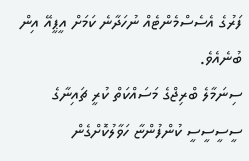ފަރުގެ އެސެސްމެންޓެއް ނުހަދާނެ ކަމަށް އީޕީއޭ އިން ބުނެއެވެ.
ސިނަމާލެ ބްރިޖްގެ މަސައްކަތް ކުރީ ޗައިނާގެ ސީސީސީސީ ކުންފުންޏާ ހަވާލުކޮށްގެން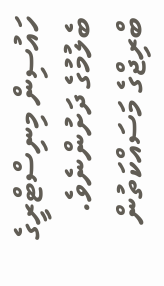ހައުސިން މިނިސްޓްރީގެ ބެލުމުގެ ދަށުންނެވެ. ބްރިޖްގެ މަސައްކަތުން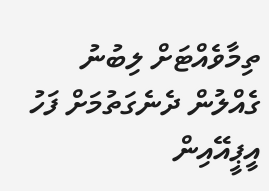ތިމާވެއްޓަށް ލިބުނު ގެއްލުން ދެނެގަތުމަށް ފަހު އީޕީއޭއިން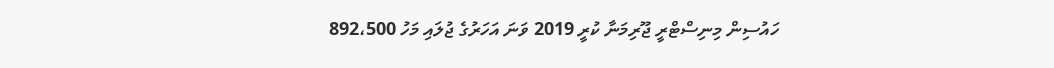ހައުސިން މިނިސްޓްރީ ޖޫރިމަނާ ކުރީ 2019 ވަނަ އަހަރުގެ ޖުލައި މަހު 892،500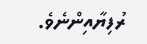ރުފިޔާއިންނެވެ.